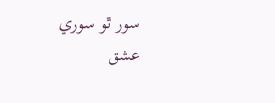سور ٿو سوري
عشق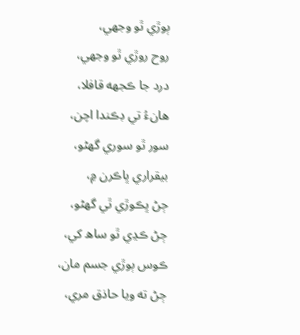ٻوڙي ٿو وجهي،
روح روڙي ٿو وجهي،
درد جا ڪجهه قافلا،
هانءُ تي ڊڪندا اچن،
سور ٿو سوري گهڻو،
بيقراري ڀاڪرن ۾،
ڄڻ ڀڪوڙي ٿي گهڻو،
ڄڻ ڪڍي ٿو ساھ کي،
ڪوس ٻوڙي جسم مان،
ڄڻ ته ويا حاذق مري،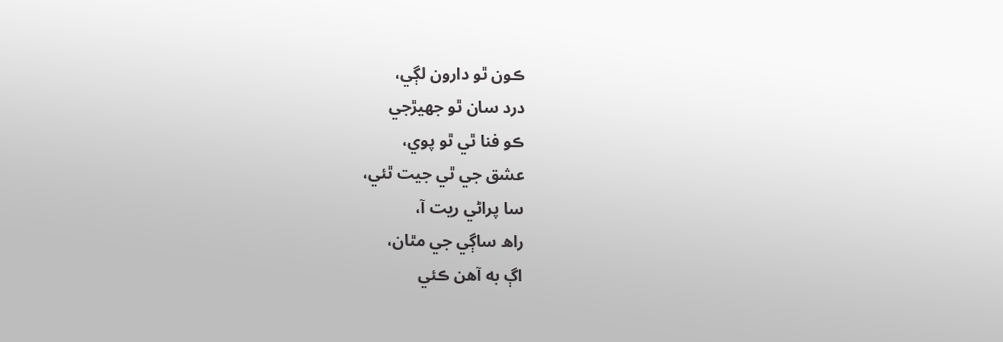ڪون ٿو دارون لڳي،
درد سان ٿو جهيڙجي
ڪو فنا ٿي ٿو پوي،
عشق جي ٿي جيت ٿئي،
سا پراڻي ريت آ،
راھ ساڳي جي مٿان،
اڳ به آهن ڪئي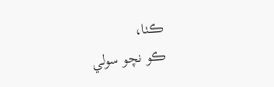ڪٺا،
ڪو نچو سولي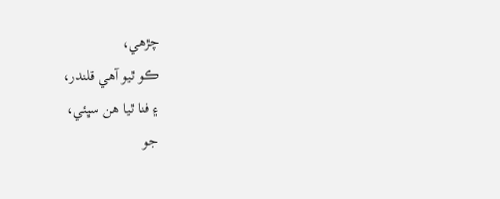چڙهي،
ڪو ٿيو آهي قلندر،
۽ فنا ٿيا هن سڀئي،
جو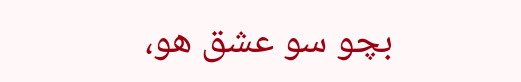بچو سو عشق هو،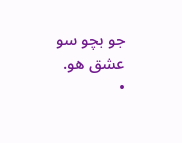جو بچو سو عشق ھو.
•